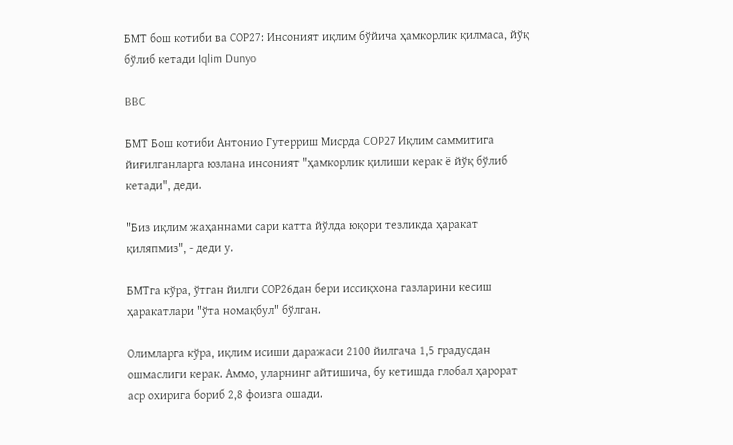БМТ бош котиби ва СОР27: Инсоният иқлим бўйича ҳамкорлик қилмаса, йўқ бўлиб кетади Iqlim Dunyo

BBC

БМТ Бош котиби Антонио Гутерриш Мисрда COP27 Иқлим саммитига йиғилганларга юзлана инсоният "ҳамкорлик қилиши керак ё йўқ бўлиб кетади", деди.

"Биз иқлим жаҳаннами сари катта йўлда юқори тезликда ҳаракат қиляпмиз", - деди у.

БМТга кўра, ўтган йилги СОР26дан бери иссиқхона газларини кесиш ҳаракатлари "ўта номақбул" бўлган.

Олимларга кўра, иқлим исиши даражаси 2100 йилгача 1,5 градусдан ошмаслиги керак. Аммо, уларнинг айтишича, бу кетишда глобал ҳарорат аср охирига бориб 2,8 фоизга ошади.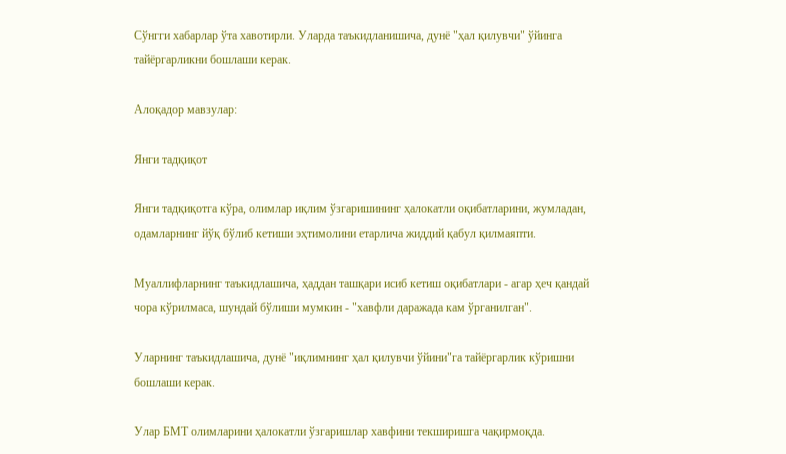Сўнгги хабарлар ўта хавотирли. Уларда таъкидланишича, дунё "ҳал қилувчи" ўйинга тайёргарликни бошлаши керак.

Алоқадор мавзулар:

Янги тадқиқот

Янги тадқиқотга кўра, олимлар иқлим ўзгаришининг ҳалокатли оқибатларини, жумладан, одамларнинг йўқ бўлиб кетиши эҳтимолини етарлича жиддий қабул қилмаяпти.

Муаллифларнинг таъкидлашича, ҳаддан ташқари исиб кетиш оқибатлари - агар ҳеч қандай чора кўрилмаса, шундай бўлиши мумкин - "хавфли даражада кам ўрганилган".

Уларнинг таъкидлашича, дунё "иқлимнинг ҳал қилувчи ўйини"га тайёргарлик кўришни бошлаши керак.

Улар БМТ олимларини ҳалокатли ўзгаришлар хавфини текширишга чақирмоқда.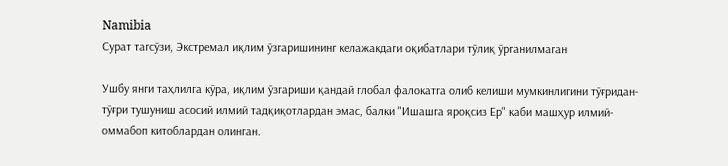Namibia
Сурат тагсўзи, Экстремал иқлим ўзгаришининг келажакдаги оқибатлари тўлиқ ўрганилмаган

Ушбу янги таҳлилга кўра, иқлим ўзгариши қандай глобал фалокатга олиб келиши мумкинлигини тўғридан-тўғри тушуниш асосий илмий тадқиқотлардан эмас, балки "Ишашга яроқсиз Ер" каби машҳур илмий-оммабоп китоблардан олинган.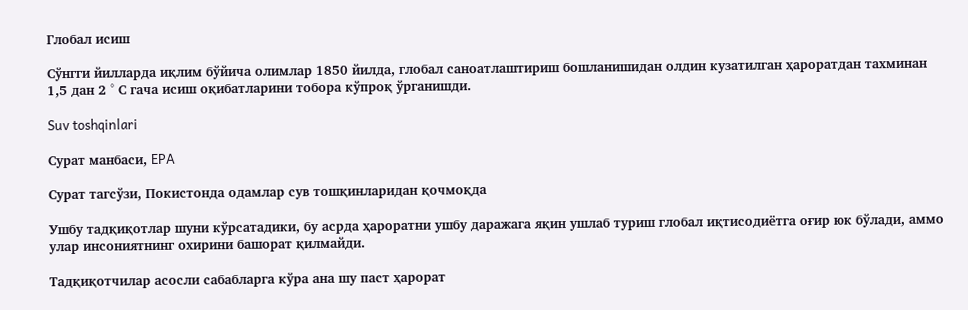Глобал исиш

Сўнгги йилларда иқлим бўйича олимлар 1850 йилда, глобал саноатлаштириш бошланишидан олдин кузатилган ҳароратдан тахминан 1,5 дан 2 ° С гача исиш оқибатларини тобора кўпроқ ўрганишди.

Suv toshqinlari

Сурат манбаси, EPA

Сурат тагсўзи, Покистонда одамлар сув тошқинларидан қочмоқда

Ушбу тадқиқотлар шуни кўрсатадики, бу асрда ҳароратни ушбу даражага яқин ушлаб туриш глобал иқтисодиётга оғир юк бўлади, аммо улар инсониятнинг охирини башорат қилмайди.

Тадқиқотчилар асосли сабабларга кўра ана шу паст ҳарорат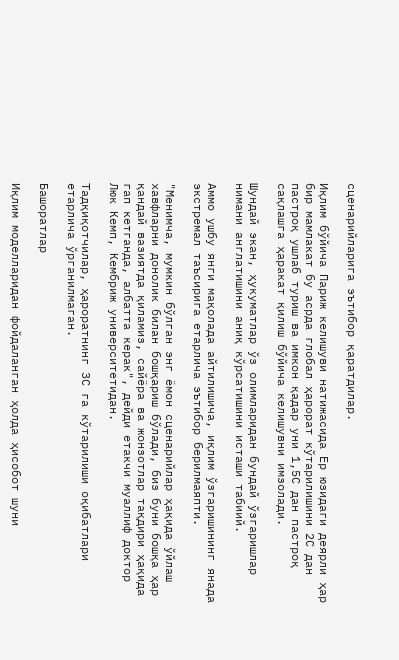сценарийларига эътибор қаратдилар.

Иқлим бўйича Париж келишуви натижасида Ер юзидаги деярли ҳар бир мамлакат бу асрда глобал ҳарорат кўтарилишини 2С дан пастроқ ушлаб туриш ва имкон қадар уни 1,5С дан пастроқ сақлашга ҳаракат қилиш бўйича келишувни имзолади.

Шундай экан, ҳукуматлар ўз олимларидан бундай ўзгаришлар нимани англатишини аниқ кўрсатишини исташи табиий.

Аммо ушбу янги мақолада айтилишича, иқлим ўзгаришининг янада экстремал таъсирига етарлича эътибор берилмаяпти.

"Менимча, мумкин бўлган энг ёмон сценарийлар ҳақида ўйлаш хавфларни донолик билан бошқариш бўлади, биз буни бошқа ҳар қандай вазиятда қиламиз, сайёра ва жонзотлар тақдири ҳақида гап кетганда, албатта керак", дейди етакчи муаллиф доктор Люк Кемп, Кембриж университетидан.

Тадқиқотчилар, ҳароратнинг 3С га кўтарилиши оқибатлари етарлича ўрганилмаган.

Башоратлар

Иқлим моделларидан фойдаланган ҳолда ҳисобот шуни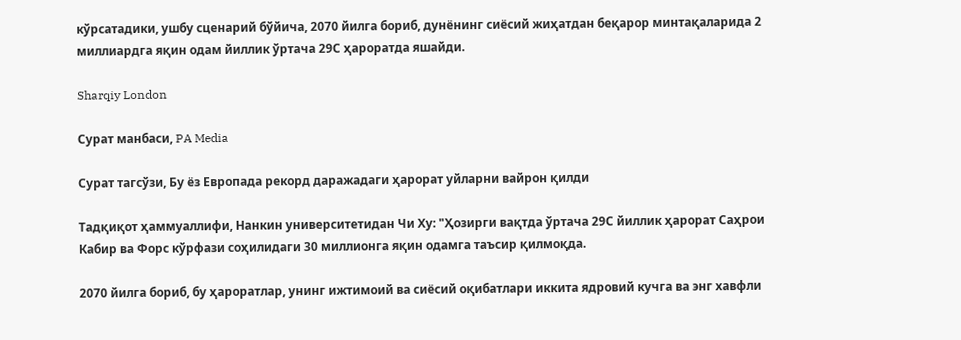кўрсатадики, ушбу сценарий бўйича, 2070 йилга бориб, дунёнинг сиёсий жиҳатдан беқарор минтақаларида 2 миллиардга яқин одам йиллик ўртача 29С ҳароратда яшайди.

Sharqiy London

Сурат манбаси, PA Media

Сурат тагсўзи, Бу ёз Европада рекорд даражадаги ҳарорат уйларни вайрон қилди

Тадқиқот ҳаммуаллифи, Нанкин университетидан Чи Ху: "Ҳозирги вақтда ўртача 29С йиллик ҳарорат Саҳрои Кабир ва Форс кўрфази соҳилидаги 30 миллионга яқин одамга таъсир қилмоқда.

2070 йилга бориб, бу ҳароратлар, унинг ижтимоий ва сиёсий оқибатлари иккита ядровий кучга ва энг хавфли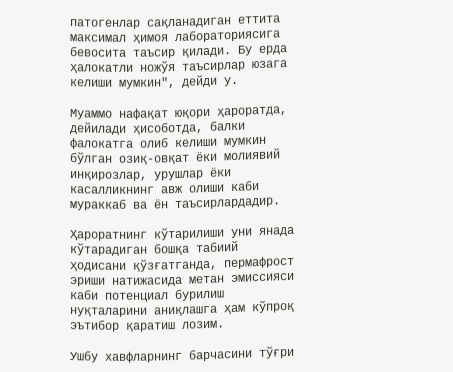патогенлар сақланадиган еттита максимал ҳимоя лабораториясига бевосита таъсир қилади. Бу ерда ҳалокатли ножўя таъсирлар юзага келиши мумкин", дейди у.

Муаммо нафақат юқори ҳароратда, дейилади ҳисоботда, балки фалокатга олиб келиши мумкин бўлган озиқ-овқат ёки молиявий инқирозлар, урушлар ёки касалликнинг авж олиши каби мураккаб ва ён таъсирлардадир.

Ҳароратнинг кўтарилиши уни янада кўтарадиган бошқа табиий ҳодисани қўзғатганда, пермафрост эриши натижасида метан эмиссияси каби потенциал бурилиш нуқталарини аниқлашга ҳам кўпроқ эътибор қаратиш лозим.

Ушбу хавфларнинг барчасини тўғри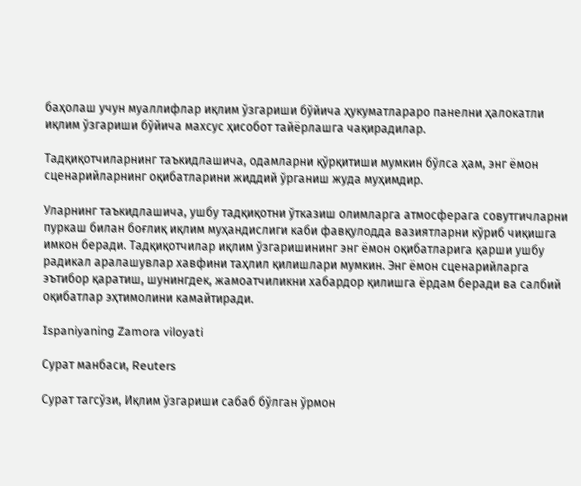баҳолаш учун муаллифлар иқлим ўзгариши бўйича ҳукуматлараро панелни ҳалокатли иқлим ўзгариши бўйича махсус ҳисобот тайёрлашга чақирадилар.

Тадқиқотчиларнинг таъкидлашича, одамларни қўрқитиши мумкин бўлса ҳам, энг ёмон сценарийларнинг оқибатларини жиддий ўрганиш жуда муҳимдир.

Уларнинг таъкидлашича, ушбу тадқиқотни ўтказиш олимларга атмосферага совутгичларни пуркаш билан боғлиқ иқлим муҳандислиги каби фавқулодда вазиятларни кўриб чиқишга имкон беради. Тадқиқотчилар иқлим ўзгаришининг энг ёмон оқибатларига қарши ушбу радикал аралашувлар хавфини таҳлил қилишлари мумкин. Энг ёмон сценарийларга эътибор қаратиш, шунингдек, жамоатчиликни хабардор қилишга ёрдам беради ва салбий оқибатлар эҳтимолини камайтиради.

Ispaniyaning Zamora viloyati

Сурат манбаси, Reuters

Сурат тагсўзи, Иқлим ўзгариши сабаб бўлган ўрмон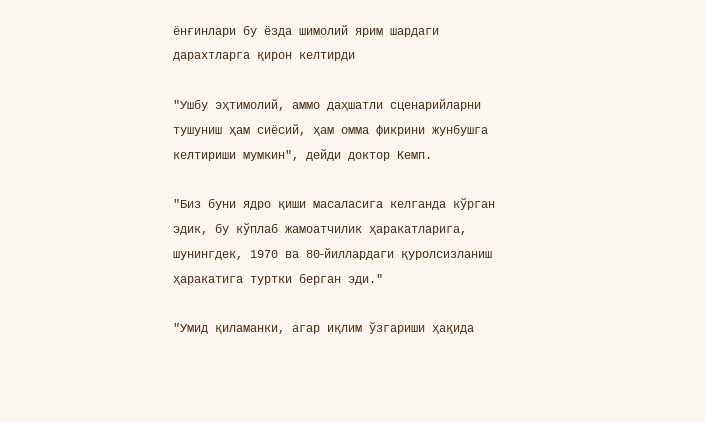ёнғинлари бу ёзда шимолий ярим шардаги дарахтларга қирон келтирди

"Ушбу эҳтимолий, аммо даҳшатли сценарийларни тушуниш ҳам сиёсий, ҳам омма фикрини жунбушга келтириши мумкин", дейди доктор Кемп.

"Биз буни ядро қиши масаласига келганда кўрган эдик, бу кўплаб жамоатчилик ҳаракатларига, шунингдек, 1970 ва 80‑йиллардаги қуролсизланиш ҳаракатига туртки берган эди."

"Умид қиламанки, агар иқлим ўзгариши ҳақида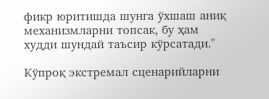фикр юритишда шунга ўхшаш аниқ механизмларни топсак, бу ҳам худди шундай таъсир кўрсатади."

Кўпроқ экстремал сценарийларни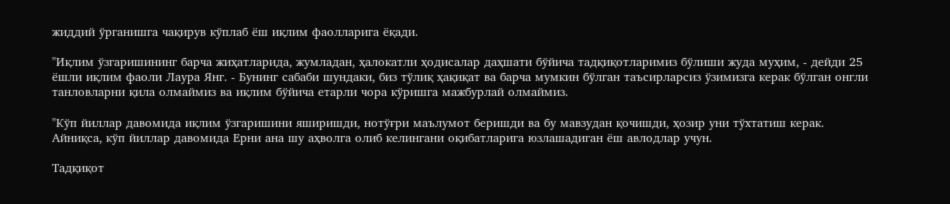жиддий ўрганишга чақирув кўплаб ёш иқлим фаолларига ёқади.

"Иқлим ўзгаришининг барча жиҳатларида, жумладан, ҳалокатли ҳодисалар даҳшати бўйича тадқиқотларимиз бўлиши жуда муҳим, - дейди 25 ёшли иқлим фаоли Лаура Янг. - Бунинг сабаби шундаки, биз тўлиқ ҳақиқат ва барча мумкин бўлган таъсирларсиз ўзимизга керак бўлган онгли танловларни қила олмаймиз ва иқлим бўйича етарли чора кўришга мажбурлай олмаймиз.

"Кўп йиллар давомида иқлим ўзгаришини яширишди, нотўғри маълумот беришди ва бу мавзудан қочишди, ҳозир уни тўхтатиш керак. Айниқса, кўп йиллар давомида Ерни ана шу аҳволга олиб келингани оқибатларига юзлашадиган ёш авлодлар учун.

Тадқиқот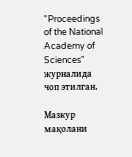"Proceedings of the National Academy of Sciences" журналида чоп этилган.

Мазкур мақолани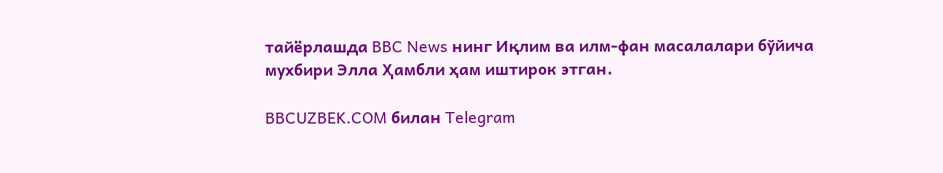тайёрлашда BBC News нинг Иқлим ва илм-фан масалалари бўйича мухбири Элла Ҳамбли ҳам иштирок этган.

BBCUZBEK.COM билан Telegram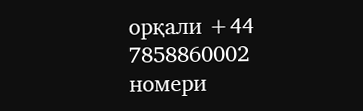орқали +44 7858860002 номери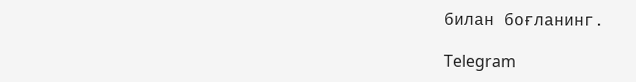билан боғланинг.

Telegram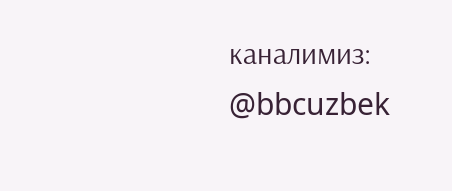каналимиз: @bbcuzbek